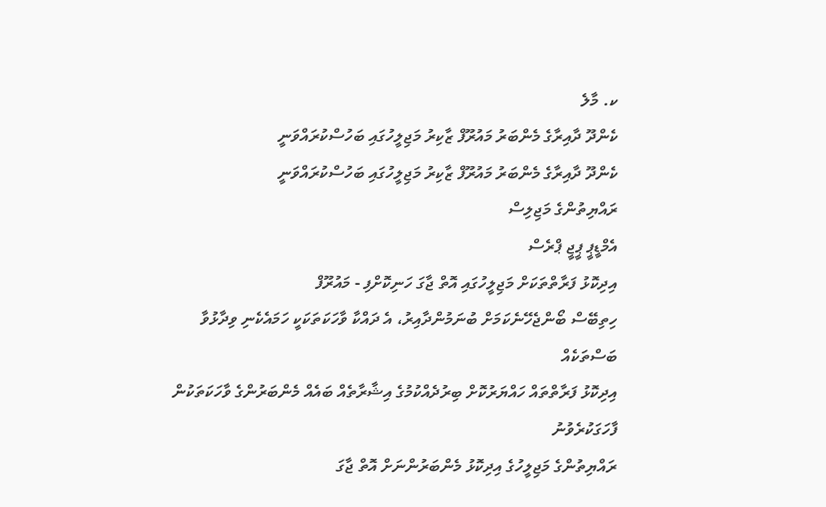ކ. މާލެ
ކެންދޫ ދާއިރާގެ މެންބަރު މައުރޫފް ޒާކިރު މަޖިލީހުގައި ބަހުސްކުރައްވަނީ
ކެންދޫ ދާއިރާގެ މެންބަރު މައުރޫފް ޒާކިރު މަޖިލީހުގައި ބަހުސްކުރައްވަނީ
ރައްޔިތުންގެ މަޖިލިސް
އެމްޑީޕީ ޕީޖީ ޕްރެސް
އިދިކޮޅު ފަރާތްތަކަށް މަޖިލީހުގައި އޮތް ޖާގަ ހަނިކޮށްފި - މައުރޫފް
ހިތިބޭސް ބޯންޖެހޭނެކަމަށް ބުނަމުންދާއިރު، އެ ދައްކާ ވާހަކަތަކަކީ ހަމައެކެނި ވިދާޅުވާ ބަސްތަކެއް
އިދިކޮޅު ފަރާތްތައް ހައްޔަރުކޮށް ބިރުދެއްކުމުގެ އިޝާރާތެއް ބައެއް މެންބަރުންގެ ވާހަކަތަކުން ފާހަގަކުރެވުނު
ރައްޔިތުންގެ މަޖިލީހުގެ އިދިކޮޅު މެންބަރުންނަށް އޮތް ޖާގަ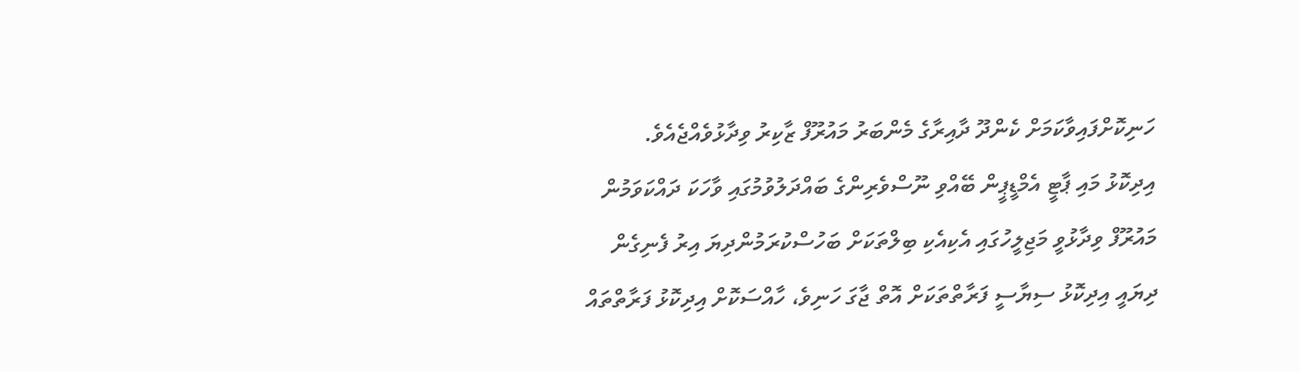ހަނިކޮށްފައިވާކަމަށް ކެންދޫ ދާއިރާގެ މެންބަރު މައުރޫފް ޒާކިރު ވިދާޅުވެއްޖެއެވެ.
އިދިކޮޅު މައި ޕާޓީ އެމްޑީޕީން ބޭއްވި ނޫސްވެރިންގެ ބައްދަލުވުމުގައި ވާހަކަ ދައްކަވަމުން މައުރޫފް ވިދާޅުވީ މަޖިލީހުގައި އެކިއެކި ބިލްތަކަށް ބަހުސްކުރަމުންދިޔަ އިރު ފެނިގެން ދިޔައީ އިދިކޮޅު ސިޔާސީ ފަރާތްތަކަށް އޮތް ޖާގަ ހަނިވެ، ހާއްސަކޮށް އިދިކޮޅު ފަރާތްތައް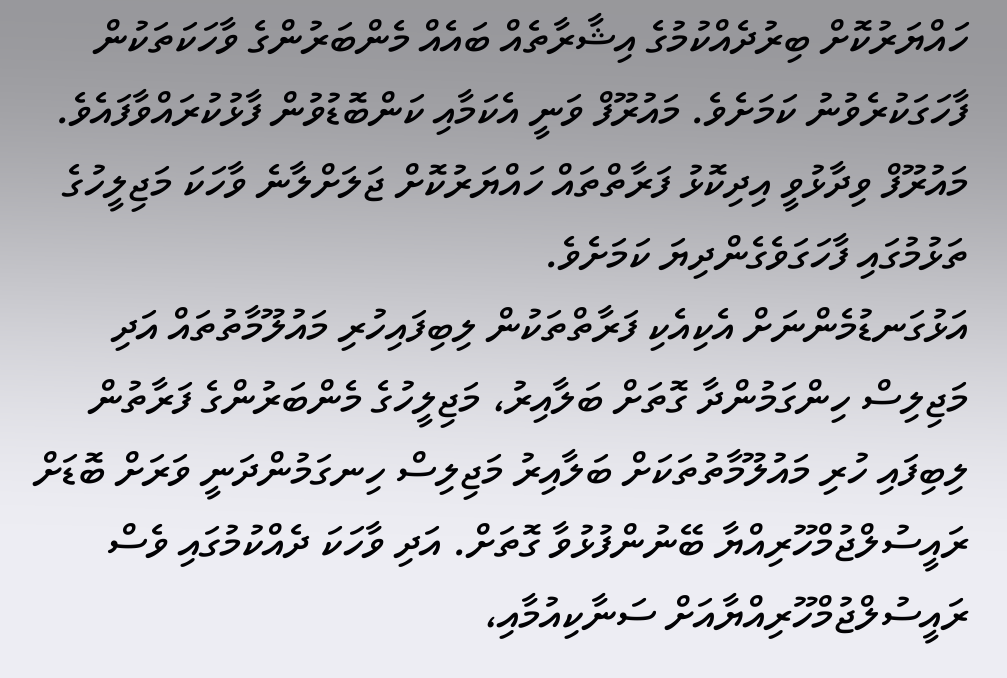ހައްޔަރުކޮށް ބިރުދެއްކުމުގެ އިޝާރާތެއް ބައެއް މެންބަރުންގެ ވާހަކަތަކުން ފާހަގަކުރެވުނު ކަމަށެވެ. މައުރޫފް ވަނީ އެކަމާއި ކަންބޮޑުވުން ފާޅުކުރައްވާފައެވެ.
މައުރޫފް ވިދާޅުވީ އިދިކޮޅު ފަރާތްތައް ހައްޔަރުކޮށް ޖަލަށްލާނެ ވާހަކަ މަޖިލީހުގެ ތަޅުމުގައި ފާހަގަވެގެންދިޔަ ކަމަށެވެ.
އަޅުގަނޑުމެންނަށް އެކިއެކި ފަރާތްތަކުން ލިބިފައިހުރި މައުލޫމާތުތައް އަދި މަޖިލިސް ހިންގަމުންދާ ގޮތަށް ބަލާއިރު، މަޖިލީހުގެ މެންބަރުންގެ ފަރާތުން ލިބިފައި ހުރި މައުލޫމާތުތަކަށް ބަލާއިރު މަޖިލިސް ހިނގަމުންދަނީ ވަރަށް ބޮޑަށް ރައީސުލްޖުމްހޫރިއްޔާ ބޭނުންފުޅުވާ ގޮތަށް. އަދި ވާހަކަ ދެއްކުމުގައި ވެސް ރައީސުލްޖުމްހޫރިއްޔާއަށް ސަނާކިއުމާއި،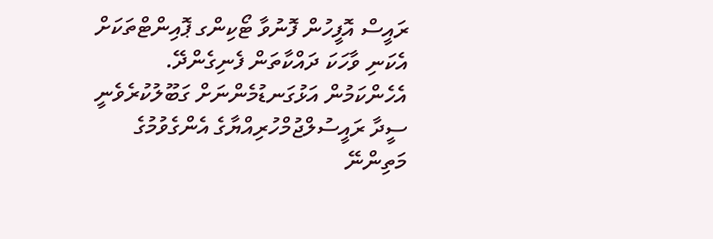ރައީސް އޮފީހުން ފޮނުވާ ޓޯކިންގ ޕޮއިންޓްތަކަށް އެކަނި ވާހަކަ ދައްކާތަން ފެނިގެންދޭ. އެހެންކަމުން އަޅުގަނޑުމެންނަށް ގަބޫލުކުރެވެނީ ސީދާ ރައީސުލްޖުމްހުރިއްޔާގެ އެންގެވުމުގެ މަތިންނޭ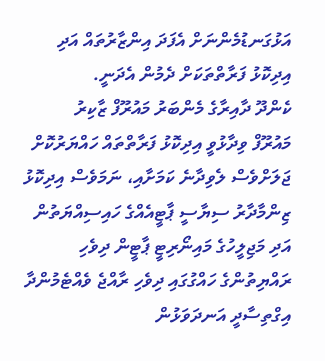އަޅުގަނޑުމެންނަށް އެފަދަ އިންޒާރުތައް އަދި އިދިކޮޅު ފަރާތްތަކަށް ދެމުން އެދަނީ.
ކެންދޫ ދާއިރާގެ މެންބަރު މައުރޫފް ޒާކިރު
މައުރޫފް ވިދާޅުވީ އިދިކޮޅު ފަރާތްތައް ހައްޔަރުކޮށް ޖަލަށްވެސް ލެވިދާނެ ކަމަށާއި، ނަމަވެސް އިދިކޮޅު ޒިންމާދާރު ސިޔާސީ ޕާޓީއެއްގެ ހައިސިއްޔަތުން އަދި މަޖިލީހުގެ މައިނޯރިޓީ ޕާޓީން ދިވެހި ރައްޔިތުންގެ ހައްގުގައި ދިވެހި ރާއްޖެ ވެއްޓެމުންދާ އިގްތިސާދީ އަނދަވަޅުން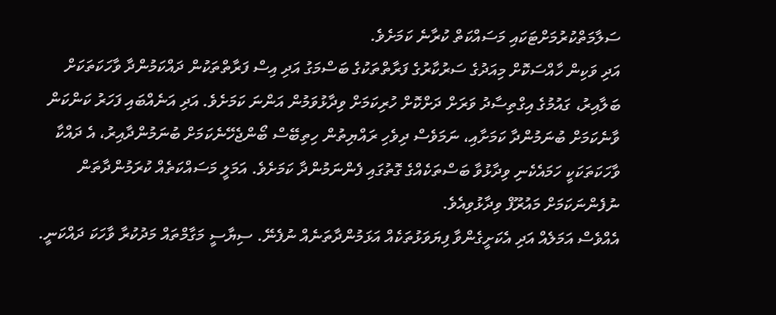ސަލާމަތްކުރުމަށްޓަކައި މަސައްކަތް ކުރާނެ ކަމަށެވެ.
އަދި ވަކިން ހާއްސަކޮށް މިއަދުގެ ސަރުކާރުގެ ފަރާތްތަކުގެ ބަސްމަގު އަދި އިސް ފަރާތްތަކުން ދައްކަމުންދާ ވާހަކަތަކަށް ބަލާއިރު، ގައުމުގެ އިގްތިސާދު ވަރަށް ދަށްކޮށް ހުރިކަމަށް ވިދާޅުވަމުން އަންނަ ކަމަށެވެ. އަދި އަނެއްބައި ފަހަރު ކަންކަން ވާނެކަމަށް ބުނަމުންދާ ކަމަށާއި، ނަމަވެސް ދިވެހި ރައްޔިތުން ހިތިބޭސް ބޯންޖެހޭނެކަމަށް ބުނަމުންދާއިރު، އެ ދައްކާ ވާހަކަތަކަކީ ހަމައެކެނި ވިދާޅުވާ ބަސްތަކެއްގެ ގޮތުގައި ފެންނަމުންދާ ކަމަށެވެ. އަމަލީ މަސައްކަތެއް ކުރަމުންދާތަން ނުފެންނަކަމަށް މައުރޫފް ވިދާޅުވިއެވެ.
އެއްވެސް އަމަލެއް އަދި އެކަށީގެންވާ ފިޔަވަޅުތަކެއް އަޅަމުންދާތަނެއް ނުފެނޭ. ސިޔާސީ މަގާމްތައް މަދުކުރާ ވާހަކަ ދައްކަނީ.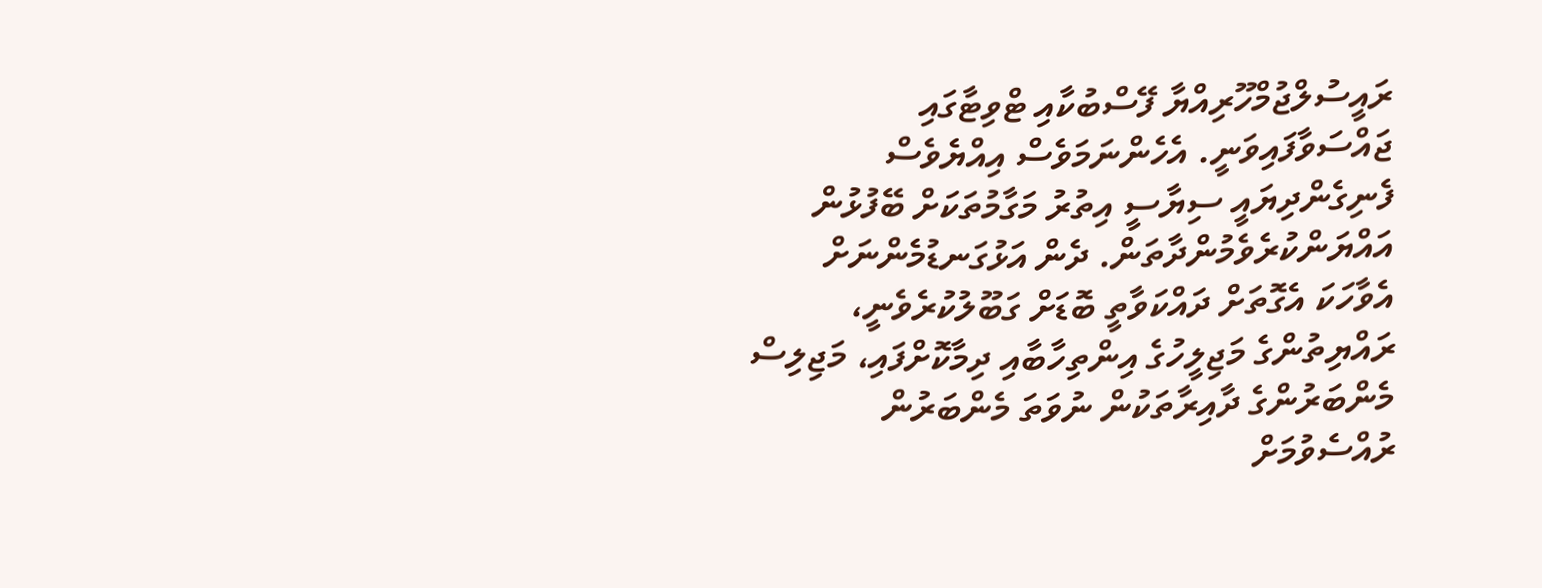ރައީސުލްޖުމްހޫރިއްޔާ ފޭސްބުކާއި ޓްވިޓާގައި ޖައްސަވާފައިވަނީ. އެހެންނަމަވެސް އިއްޔެވެސް ފެނިގެންދިޔައީ ސިޔާސީ އިތުރު މަގާމުތަކަށް ބޭފުޅުން އައްޔަންކުރެވެމުންދާތަން. ދެން އަޅުގަނޑުމެންނަށް އެވާހަކަ އެގޮތަށް ދައްކަވާތީ ބޮޑަށް ގަބޫލުކުރެވެނީ، ރައްޔިތުންގެ މަޖިލީހުގެ އިންތިހާބާއި ދިމާކޮށްފައި، މަޖިލިސް މެންބަރުންގެ ދާއިރާތަކުން ނުވަތަ މެންބަރުން ރުއްސެވުމަށް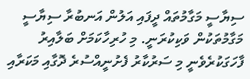ސިޔާސީ މަގާމުތައް ދީފައި އަލުން އަނބުރާ ސިޔާސީ މަގާމުތަކުން ވަކިކުރަނީ. މި ހުރިހާކަމަށް ބަލާއިރު ފާހަގަކުރެވެނީ މި ސަރުކާރު ފެށުނީއްސުރެ ދޮގާއި މަކަރާއި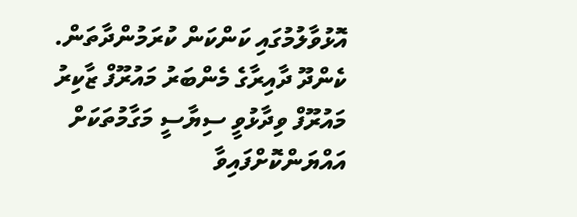އޮޅުވާލުމުގައި ކަންކަން ކުރަމުންދާތަން.
ކެންދޫ ދާއިރާގެ މެންބަރު މައުރޫފް ޒާކިރު
މައުރޫފް ވިދާޅުވީ ސިޔާސީ މަގާމުތަކަށް އައްޔަންކޮށްފައިވާ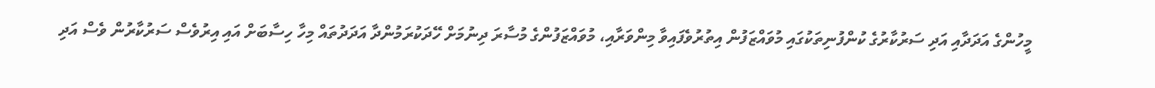މީހުންގެ އަދަދާއި އަދި ސަރުކާރުގެ ކުންފުނިތަކުގައި މުވައްޒަފުން އިތުރުވެފައިވާ މިންވަރާއި، މުވައްޒަފުންގެ މުސާރަ ދިނުމަށް ހޭދަކުރަމުންދާ އަދަދުތައް މިހާ ހިސާބަށް އައި އިރުވެސް ސަރުކާރުން ވެސް އަދި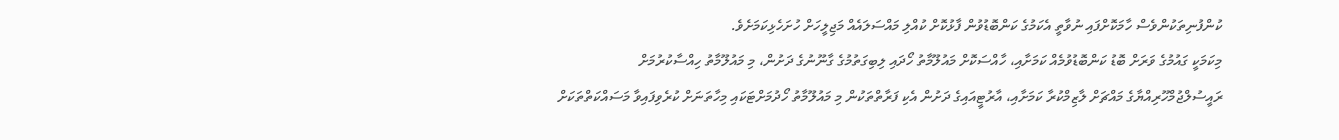ކުންފުނިތަކުންވެސް ހާމަކޮށްފައި ނުވާތީ އެކަމުގެ ކަންބޮޑުވުން ފާޅުކޮށް ކުއްލި މައްސަލައެއް މަޖިލީހަށް ހުށަހެޅިކަމަށެވެ.
މިކަމަކީ ގައުމުގެ ވަރަށް ބޮޑު ކަންބޮޑުވުމެއް ކަމަށާއި، ހާއްސަކޮށް މައުލޫމާތު ހޯދައި ލިބިގަތުމުގެ ގާނޫނުގެ ދަށުން، މި މައުލޫމާތު ހިއްސާކުރުމަށް ރައީސުލްޖުމްހޫރިއްޔާގެ މައްޗަށް ލާޒިމްކުރާ ކަމަށާއި، އާރުޓީއައިގެ ދަށުން އެކި ފަރާތްތަކުން މި މައުލޫމާތު ހޯދުމަށްޓަކައި މިހާތަނަށް ކުރެވިފައިވާ މަސައްކަތްތަކަށް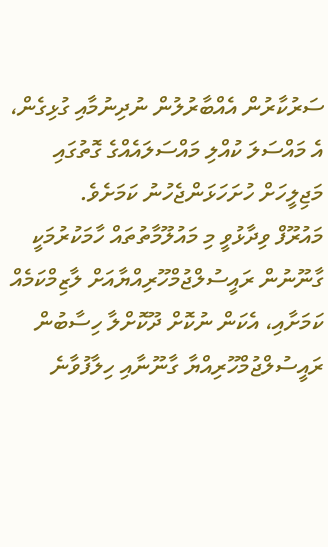ސަރުކާރުން އެއްބާރުލުން ނުދިނުމާއި ގުޅިގެން، އެ މައްސަލަ ކުއްލި މައްސަލައެއްގެ ގޮތުގައި މަޖިލީހަށް ހުށަހަޅަންޖެހުނު ކަމަށެވެ.
މައުރޫފް ވިދާޅުވީ މި މައުލޫމާތުތައް ހާމަކުރުމަކީ ގާނޫނުން ރައީސުލްޖުމްހޫރިއްޔާއަށް ލާޒިމްކަމެއް ކަމަށާއި، އެކަން ނުކޮށް ދޫކޮށްލާ ހިސާބުން ރައީސުލްޖުމްހޫރިއްޔާ ގާނޫނާއި ހިލާފުވާނެ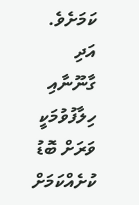ކަމަށެވެ. އަދި ގާނޫނާއި ހިލާފުވުމަކީ ވަރަށް ބޮޑު ކުށެއްކަމަށް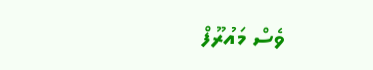ވެސް މައުރޫފް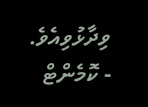ވިދާޅުވިއެވެ.
- ކޮމެންޓް